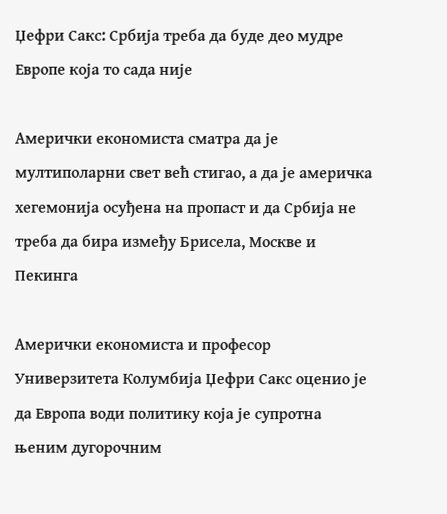Џефри Сакс: Србија треба да буде део мудре Европе која то сада није

Амерички економиста сматра да је мултиполарни свет већ стигао, а да је америчка хегемонија осуђена на пропаст и да Србија не треба да бира између Брисела, Москве и Пекинга

Амерички економиста и професор Универзитета Колумбија Џефри Сакс оценио је да Европа води политику која је супротна њеним дугорочним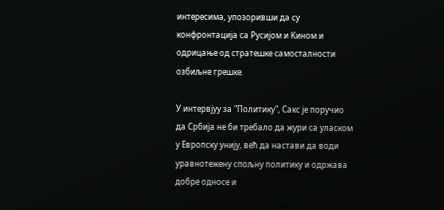интересима, упозоривши да су конфронтација са Русијом и Кином и одрицање од стратешке самосталности озбиљне грешке.

У интервјуу за "Политику", Сакс је поручио да Србија не би требало да жури са уласком у Европску унију, већ да настави да води уравнотежену спољну политику и одржава добре односе и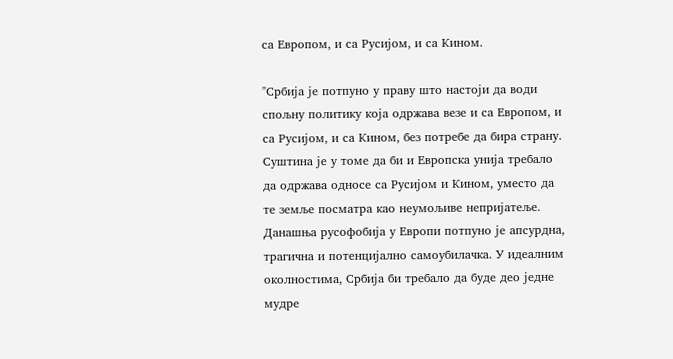са Европом, и са Русијом, и са Кином.

"Србија је потпуно у праву што настоји да води спољну политику која одржава везе и са Европом, и са Русијом, и са Кином, без потребе да бира страну. Суштина је у томе да би и Европска унија требало да одржава односе са Русијом и Кином, уместо да те земље посматра као неумољиве непријатеље. Данашња русофобија у Европи потпуно је апсурдна, трагична и потенцијално самоубилачка. У идеалним околностима, Србија би требало да буде део једне мудре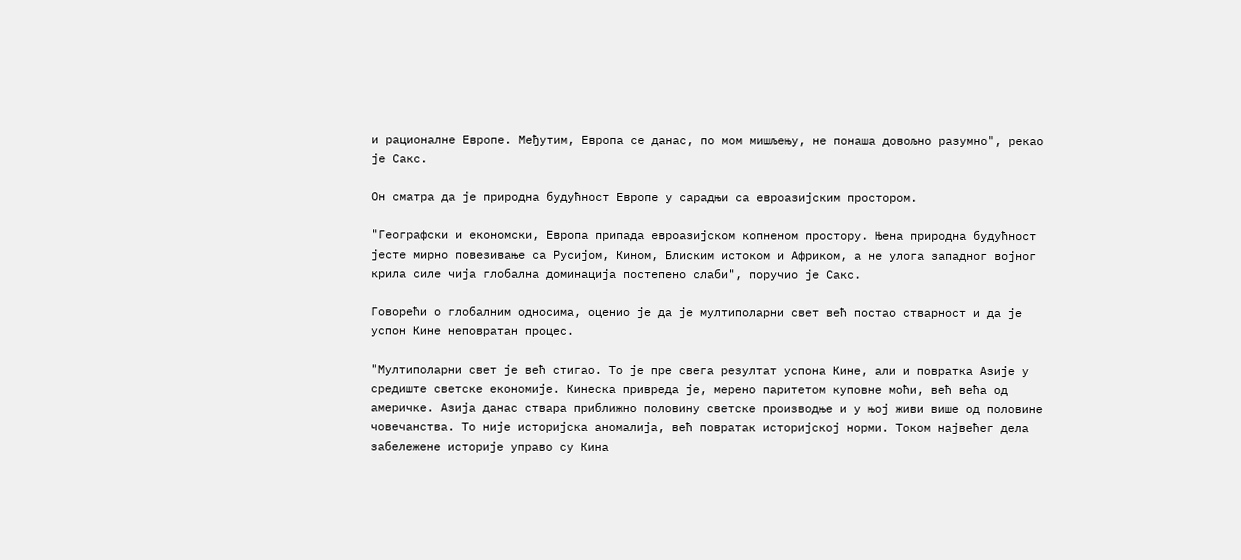и рационалне Европе. Међутим, Европа се данас, по мом мишљењу, не понаша довољно разумно", рекао је Сакс.

Он сматра да је природна будућност Европе у сарадњи са евроазијским простором.

"Географски и економски, Европа припада евроазијском копненом простору. Њена природна будућност јесте мирно повезивање са Русијом, Кином, Блиским истоком и Африком, а не улога западног војног крила силе чија глобална доминација постепено слаби", поручио је Сакс.

Говорећи о глобалним односима, оценио је да је мултиполарни свет већ постао стварност и да је успон Кине неповратан процес.

"Мултиполарни свет је већ стигао. То је пре свега резултат успона Кине, али и повратка Азије у средиште светске економије. Кинеска привреда је, мерено паритетом куповне моћи, већ већа од америчке. Азија данас ствара приближно половину светске производње и у њој живи више од половине човечанства. То није историјска аномалија, већ повратак историјској норми. Током највећег дела забележене историје управо су Кина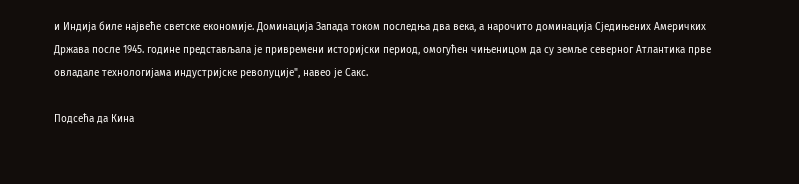и Индија биле највеће светске економије. Доминација Запада током последња два века, а нарочито доминација Сједињених Америчких Држава после 1945. године представљала је привремени историјски период, омогућен чињеницом да су земље северног Атлантика прве овладале технологијама индустријске револуције", навео је Сакс.

Подсећа да Кина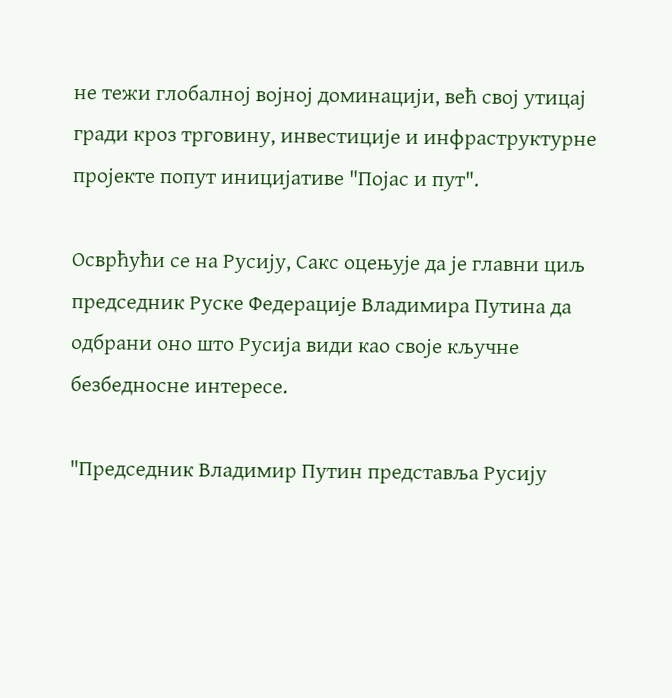не тежи глобалној војној доминацији, већ свој утицај гради кроз трговину, инвестиције и инфраструктурне пројекте попут иницијативе "Појас и пут".

Осврћући се на Русију, Сакс оцењује да је главни циљ председник Руске Федерације Владимира Путина да одбрани оно што Русија види као своје кључне безбедносне интересе.

"Председник Владимир Путин представља Русију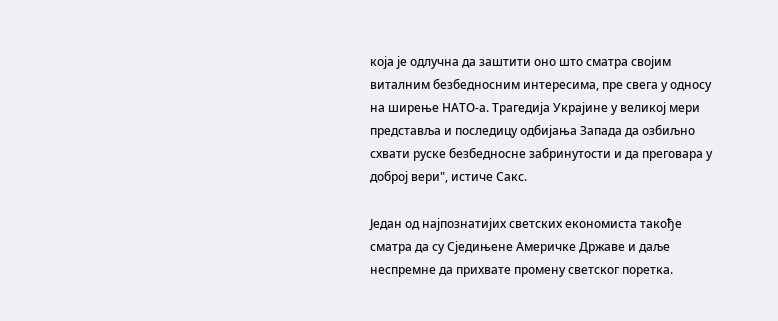која је одлучна да заштити оно што сматра својим виталним безбедносним интересима, пре свега у односу на ширење НАТО-а. Трагедија Украјине у великој мери представља и последицу одбијања Запада да озбиљно схвати руске безбедносне забринутости и да преговара у доброј вери", истиче Сакс.

Један од најпознатијих светских економиста такође сматра да су Сједињене Америчке Државе и даље неспремне да прихвате промену светског поретка.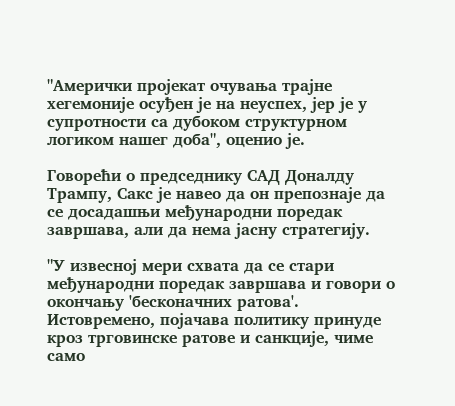"Амерички пројекат очувања трајне хегемоније осуђен је на неуспех, јер је у супротности са дубоком структурном логиком нашег доба", оценио је.

Говорећи о председнику САД Доналду Трампу, Сакс је навео да он препознаје да се досадашњи међународни поредак завршава, али да нема јасну стратегију.

"У извесној мери схвата да се стари међународни поредак завршава и говори о окончању 'бесконачних ратова'. Истовремено, појачава политику принуде кроз трговинске ратове и санкције, чиме само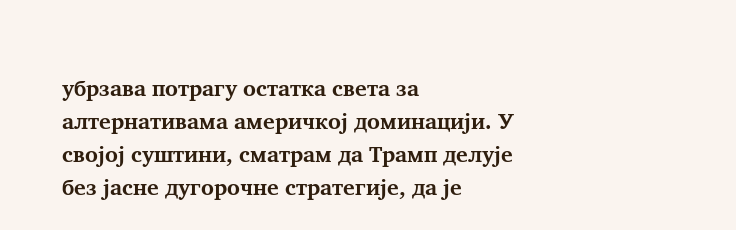убрзава потрагу остатка света за алтернативама америчкој доминацији. У својој суштини, сматрам да Трамп делује без јасне дугорочне стратегије, да је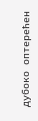дубоко оптерећен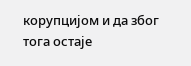корупцијом и да због тога остаје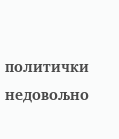политички недовољно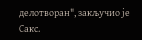делотворан", закључио је Сакс.